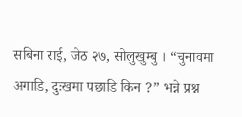सबिना राई, जेठ २७, सोलुखुम्बु । “चुनावमा अगाडि, दुःखमा पछाडि किन ?” भन्ने प्रश्न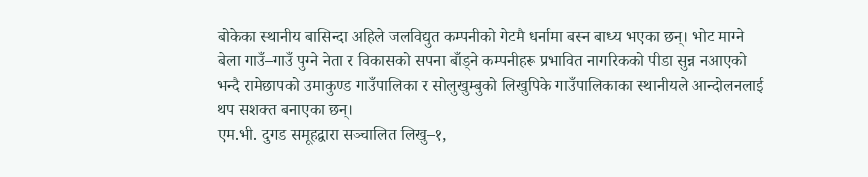बोकेका स्थानीय बासिन्दा अहिले जलविद्युत कम्पनीको गेटमै धर्नामा बस्न बाध्य भएका छन्। भोट माग्ने बेला गाउँ–गाउँ पुग्ने नेता र विकासको सपना बाँड्ने कम्पनीहरू प्रभावित नागरिकको पीडा सुन्न नआएको भन्दै रामेछापको उमाकुण्ड गाउँपालिका र सोलुखुम्बुको लिखुपिके गाउँपालिकाका स्थानीयले आन्दोलनलाई थप सशक्त बनाएका छन्।
एम.भी. दुगड समूहद्वारा सञ्चालित लिखु–१,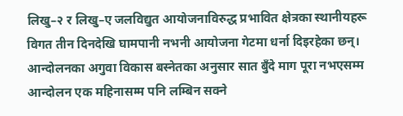लिखु–२ र लिखु–ए जलविद्युत आयोजनाविरुद्ध प्रभावित क्षेत्रका स्थानीयहरू विगत तीन दिनदेखि घामपानी नभनी आयोजना गेटमा धर्ना दिइरहेका छन्। आन्दोलनका अगुवा विकास बस्नेतका अनुसार सात बुँदे माग पूरा नभएसम्म आन्दोलन एक महिनासम्म पनि लम्बिन सक्ने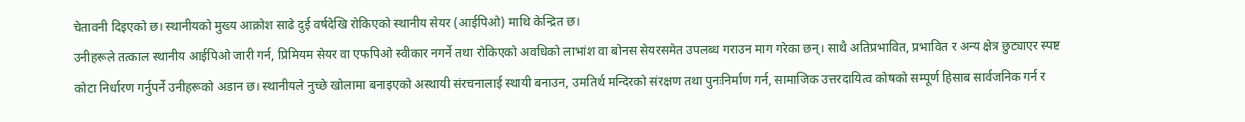चेतावनी दिइएको छ। स्थानीयको मुख्य आक्रोश साढे दुई वर्षदेखि रोकिएको स्थानीय सेयर (आईपिओ) माथि केन्द्रित छ।
उनीहरूले तत्काल स्थानीय आईपिओ जारी गर्न, प्रिमियम सेयर वा एफपिओ स्वीकार नगर्ने तथा रोकिएको अवधिको लाभांश वा बोनस सेयरसमेत उपलब्ध गराउन माग गरेका छन्। साथै अतिप्रभावित, प्रभावित र अन्य क्षेत्र छुट्याएर स्पष्ट कोटा निर्धारण गर्नुपर्ने उनीहरूको अडान छ। स्थानीयले नुच्छे खोलामा बनाइएको अस्थायी संरचनालाई स्थायी बनाउन, उमतिर्थ मन्दिरको संरक्षण तथा पुनःनिर्माण गर्न, सामाजिक उत्तरदायित्व कोषको सम्पूर्ण हिसाब सार्वजनिक गर्न र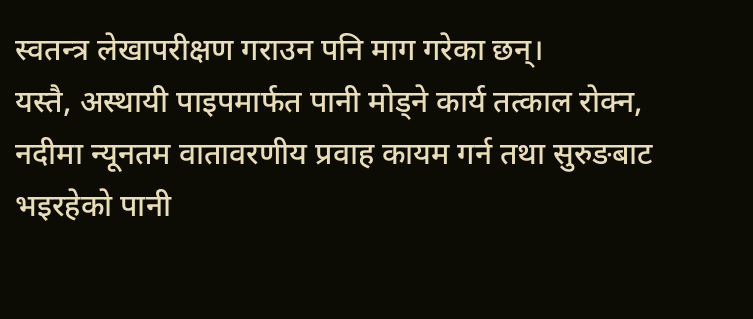स्वतन्त्र लेखापरीक्षण गराउन पनि माग गरेका छन्।
यस्तै, अस्थायी पाइपमार्फत पानी मोड्ने कार्य तत्काल रोक्न, नदीमा न्यूनतम वातावरणीय प्रवाह कायम गर्न तथा सुरुङबाट भइरहेको पानी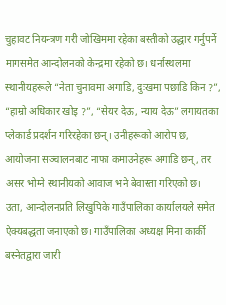चुहावट नियन्त्रण गरी जोखिममा रहेका बस्तीको उद्धार गर्नुपर्ने मागसमेत आन्दोलनको केन्द्रमा रहेको छ। धर्नास्थलमा स्थानीयहरूले “नेता चुनावमा अगाडि, दुःखमा पछाडि किन ?”, “हाम्रो अधिकार खोइ ?”, “सेयर देऊ, न्याय देऊ” लगायतका प्लेकार्ड प्रदर्शन गरिरहेका छन्। उनीहरूको आरोप छ, आयोजना सञ्चालनबाट नाफा कमाउनेहरू अगाडि छन्, तर असर भोग्ने स्थानीयको आवाज भने बेवास्ता गरिएको छ।
उता, आन्दोलनप्रति लिखुपिके गाउँपालिका कार्यालयले समेत ऐक्यबद्धता जनाएको छ। गाउँपालिका अध्यक्ष मिना कार्की बस्नेतद्वारा जारी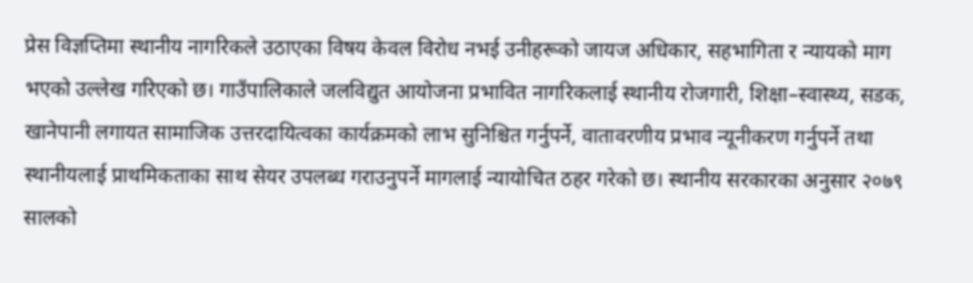प्रेस विज्ञप्तिमा स्थानीय नागरिकले उठाएका विषय केवल विरोध नभई उनीहरूको जायज अधिकार, सहभागिता र न्यायको माग भएको उल्लेख गरिएको छ। गाउँपालिकाले जलविद्युत आयोजना प्रभावित नागरिकलाई स्थानीय रोजगारी, शिक्षा–स्वास्थ्य, सडक, खानेपानी लगायत सामाजिक उत्तरदायित्वका कार्यक्रमको लाभ सुनिश्चित गर्नुपर्ने, वातावरणीय प्रभाव न्यूनीकरण गर्नुपर्ने तथा स्थानीयलाई प्राथमिकताका साथ सेयर उपलब्ध गराउनुपर्ने मागलाई न्यायोचित ठहर गरेको छ। स्थानीय सरकारका अनुसार २०७९ सालको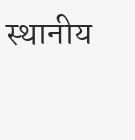स्थानीय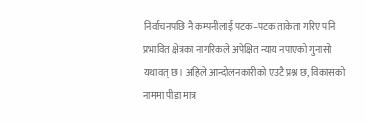निर्वाचनपछि नै कम्पनीलाई पटक–पटक ताकेता गरिए पनि प्रभावित क्षेत्रका नागरिकले अपेक्षित न्याय नपाएको गुनासो यथावत् छ। अहिले आन्दोलनकारीको एउटै प्रश्न छ, विकासको नाममा पीडा मात्र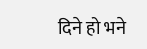दिने हो भने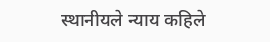स्थानीयले न्याय कहिले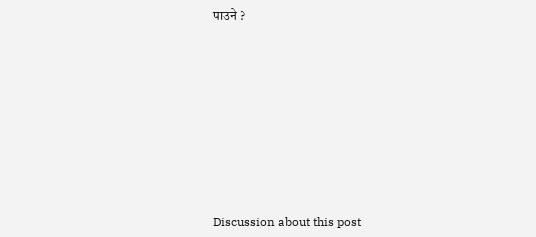पाउने ?











Discussion about this post